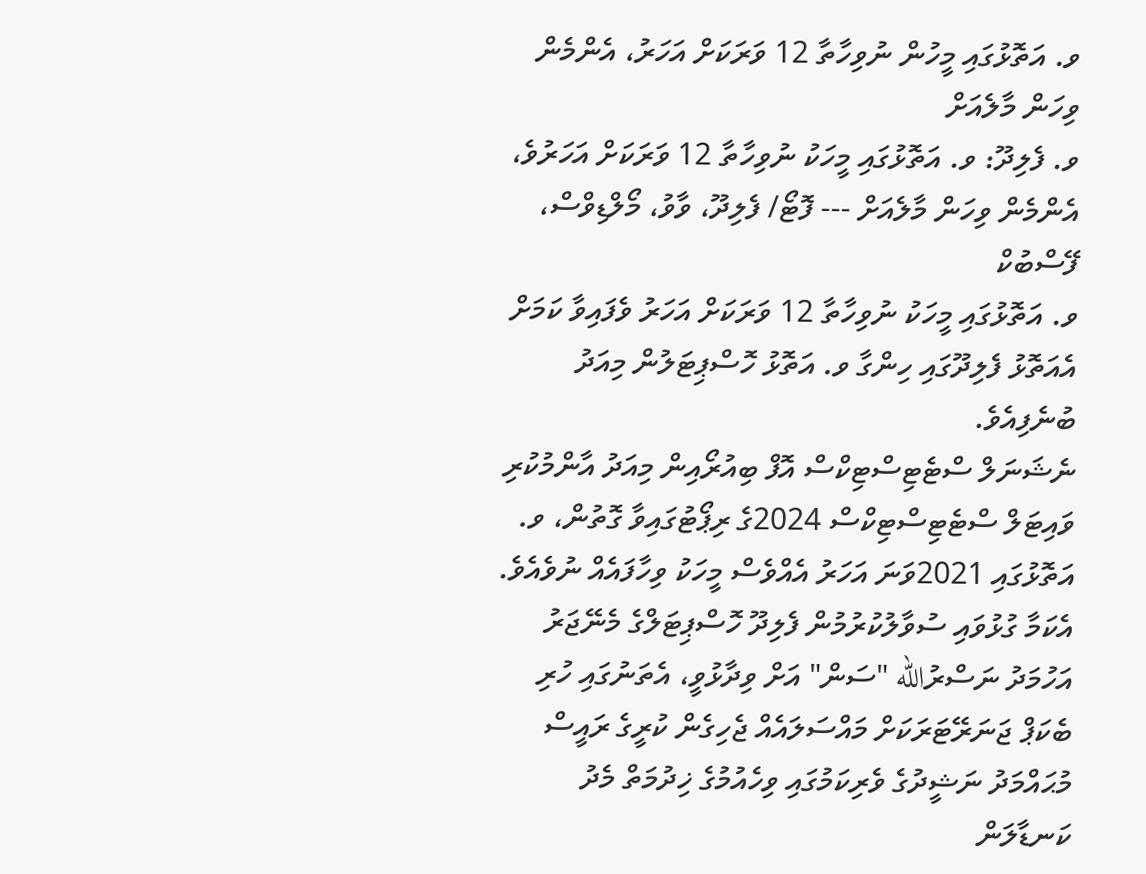ވ. އަތޮޅުގައި މީހުން ނުވިހާތާ 12 ވަރަކަށް އަހަރު، އެންމެން ވިހަން މާލެއަށް
ވ. ފެލިދޫ: ވ. އަތޮޅުގައި މީހަކު ނުވިހާތާ 12 ވަރަކަށް އަހަރުވެ، އެންމެން ވިހަން މާލެއަށް --- ފޮޓޯ/ ފެލިދޫ، ވާވު، މޯލްޑިވްސް، ފޭސްބުކް
ވ. އަތޮޅުގައި މީހަކު ނުވިހާތާ 12 ވަރަކަށް އަހަރު ވެފައިވާ ކަމަށް އެއަތޮޅު ފެލިދޫގައި ހިންގާ ވ. އަތޮޅު ހޮސްޕިޓަލުން މިއަދު ބުނެފިއެވެ.
ނެޝަނަލް ސްޓެޓިސްޓިކްސް އޮފް ބިއުރޯއިން މިއަދު އާންމުކުރި ވައިޓަލް ސްޓެޓިސްޓިކްސް 2024ގެ ރިޕޯޓުގައިވާ ގޮތުން، ވ. އަތޮޅުގައި 2021ވަނަ އަހަރު އެއްވެސް މީހަކު ވިހާފައެއް ނުވެއެވެ.
އެކަމާ ގުޅުވައި ސުވާލުކުރުމުން ފެލިދޫ ހޮސްޕިޓަލްގެ މެނޭޖަރު އަހުމަދު ނަސްރުالله "ސަން" އަށް ވިދާޅުވީ، އެތަނުގައި ހުރި ބެކަޕް ޖަނަރޭޓަރަކަށް މައްސަލައެއް ޖެހިގެން ކުރީގެ ރައީސް މުޙައްމަދު ނަޝީދުގެ ވެރިކަމުގައި ވިހެއުމުގެ ޚިދުމަތް މެދު ކަނޑާލަން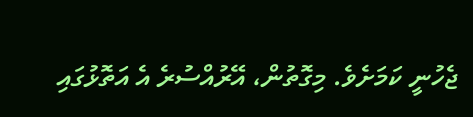ޖެހުނީ ކަމަށެވެ. މިގޮތުން، އޭރުއްސުރެ އެ އަތޮޅުގައި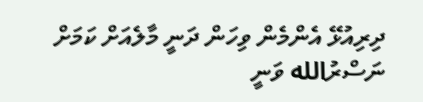ދިރިއުޅޭ އެންމެން ވިހަން ދަނީ މާލެއަށް ކަމަށް ނަސްރުالله ވަނީ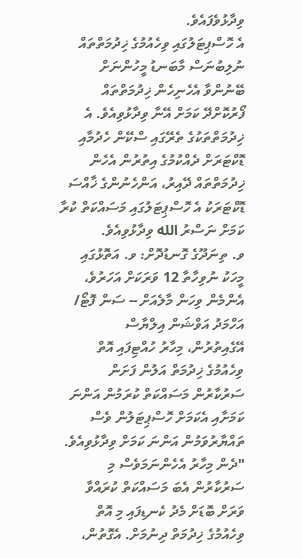ވިދާޅުވެފައެވެ.
އެ ހޮސްޕިޓަލުގައި ވިހެއުމުގެ ޚިދުމަތްތައް ނުލިބުނަސް މާބަނޑު މީހުންނަށް ބޭނުންވާ އެހެނިހެން ޚިދުމަތްތައް ފޯރުކޮށްދޭ ކަމަށް އޭނާ ވިދާޅުވިއެވެ. އެ ޚިދުމަތްތަކުގެ ތެރޭގައި ސްކޭން ހެދުމާއި ޑޮކްޓަރަށް ދެއްކުމުގެ އިތުރުން އެހެން ޚިދުމަތްތައް ދޭއިރު، އަންހެނުންގެ ޚާއްސަ ޑޮކްޓަރަކު އެ ހޮސްޕިޓަލުގައި މަސައްކަތް ކުރާ ކަމަށް ނަސްރު الله ވިދާޅުވިއެވެ.
ވ. ތިނަދޫގެ ގޮނޑުދޮށް: ވ. އަތޮޅުގައި މީހަކު ނުވިހާތާ 12 ވަރަކަށް އަހަރުވެ، އެންމެން ވިހަން މާލެއަށް -- ސަން ފޮޓޯ/ އަހްމަދު އަވްޝަން އިލްޔާސް
އޭގެއިތުރުން، މިހާރު ހުއްޓިފައި އޮތް ވިހެއުމުގެ ޚިދުމަތް އަލުން ފަށަން ސަރުކާރުން މަސައްކަތް ކުރަމުން އަންނަ ކަމަށާއި އެކަމަށް ހޮސްޕިޓަލުން ވެސް ތައްޔާރުވަމުން އަންނަ ކަމަށް ވިދާޅުވިއެވެ.
"ދެން މިހާރު އެހެންނަމަވެސް މި ސަރުކާރުން އެބަ މަސައްކަތް ކުރައްވާ ވަރަށް ބޮޑަށް މެދު ކެނޑިފައި މި އޮތް ވިހެއުމުގެ ޚިދުމަތް ދިނުމަށް. އެގޮތުން،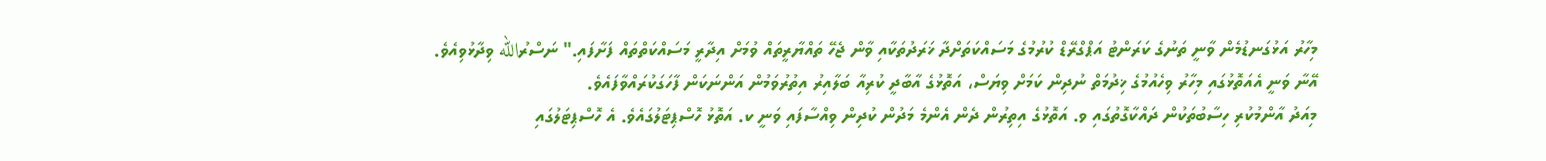މިހާރު އަޅުގަނޑުމެން ވާނީ ތަނުގެ ކަރަންޓު އަޕްގްރޭޑް ކުރުމުގެ މަސައްކަތަށްދާ ޚަރަދުތަކާއި ވާން ޖެހޭ ތައްޔާރީތައް ވުމަށް އިދާރީ މަސައްކަތްތައް ފަށާފައި." ނަސްރުالله ވިދާޅުވިއެވެ.
އޭނާ ވަނީ އެއަތޮޅުގައި މިހާރު ވިހެއުމުގެ ޚިދުމަތް ނުދިން ކަމަށް ވިޔަސް، އަތޮޅުގެ އާބާދީ ކުރިއާ ބަލާއިރު އިތުރުވަމުން އަންނަކަން ފާހަގަކުރައްވާފައެވެ.
މިއަދު އާންމުކުރި ހިސާބުތަކުން ދައްކާގޮތުގައި ވ. އަތޮޅުގެ އިތިރުން ދެން އެންމެ މަދުން ކުދިން ވިއްސާފައި ވަނީ ކ. އަތޮޅު ހޮސްޕިޓަލުގައެވެ. އެ ހޮސްޕިޓަލުގައި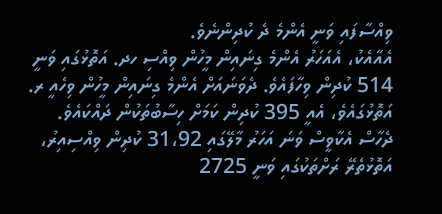ވިއްސާފައި ވަނީ އެންމެ ދެ ކުދިންނެވެ.
އެއާއެކު، އެއަހަރު އެންމެ ގިނައިން މީހުން ވިއްސި ހދ. އަތޮޅުގައި ވަނީ 514 ކުދިން ވިހާފައެވެ. ދެވަނައަށް އެންމެ ގިނައިން މީހުން ވިހެއީ ރ. އަތޮޅުގައެވެ، އެއީ 395 ކުދިން ކަމަށް ހިސާބުތަކުން ދައްކައެވެ.
ދެހާސް އެކާވީސް ވަނަ އަހަރު މާލޭގައި 31،92 ކުދިން ވިއްސިއިރު، އަތޮޅުތެރޭ ރަށްތަކުގައި ވަނީ 2725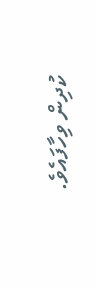ކުދިން ވިހާފައެވެ.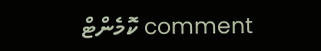comment ކޮމެންޓް